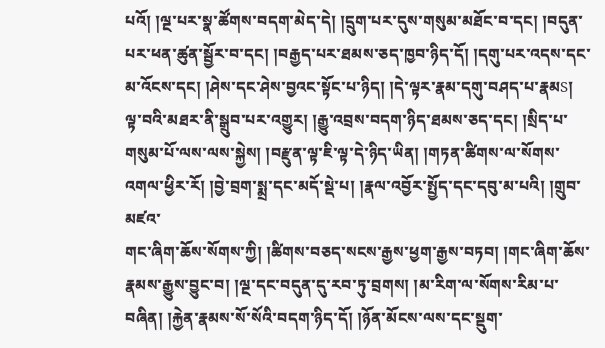པའོ། །ལྔ་པར་སྣ་ཚོགས་བདག་མེད་དེ། །དྲུག་པར་དུས་གསུམ་མཐོང་བ་དང། །བདུན་པར་ཕན་ཚུན་སྦྱོར་བ་དང། །བརྒྱད་པར་ཐམས་ཅད་ཁྱབ་ཉིད་དོ། །དགུ་པར་འདས་དང་མ་འོངས་དང། །ཤེས་དང་ཤེས་བྱའང་སྟོང་པ་ཉིད། །དེ་ལྟར་རྣམ་དགུ་བཤད་པ་རྣམS།
ལྟ་བའི་མཐར་ནི་སྒྲུབ་པར་འགྱུར། །རྒྱུ་འབྲས་བདག་ཉིད་ཐམས་ཅད་དང། །སྲིད་པ་གསུམ་པོ་ལས་ལས་སྐྱེས། །བརྫུན་ལྟ་ཇི་ལྟ་དེ་ཉིད་ཡིན། །གཏན་ཚིགས་ལ་སོགས་འགལ་ཕྱིར་རོ། །བྱེ་བྲག་སྨྲ་དང་མདོ་སྡེ་པ། །རྣལ་འབྱོར་སྤྱོད་དང་དབུ་མ་པའི། །གྲུབ་མཛའ་
གང་ཞིག་ཆོས་སོགས་ཀྱི། །ཚིགས་བཅད་སངས་རྒྱས་ཕྱག་རྒྱས་བཏབ། །གང་ཞིག་ཆོས་རྣམས་རྒྱུས་བྱུང་བ། །ལྔ་དང་བདུན་དུ་རབ་ཏུ་བྲགས། །མ་རིག་ལ་སོགས་རིམ་པ་བཞིན། །རྐྱེན་རྣམས་སོ་སོའི་བདག་ཉིད་དོ། །ཉོན་མོངས་ལས་དང་སྡུག་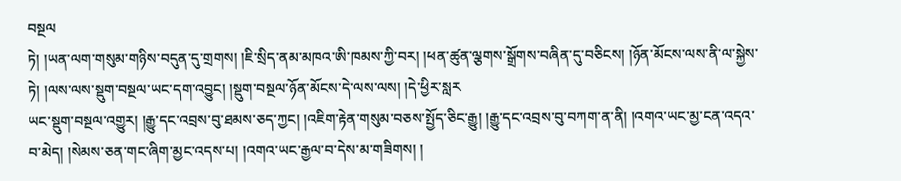བསྔལ
ཏེ། །ཡན་ལག་གསུམ་གཉིས་བདུན་དུ་གྲགས། །ཇི་སྲིད་ནམ་མཁའ་ཨི་ཁམས་ཀྱི་བར། །ཕན་ཚུན་ལྕགས་སྒྲོགས་བཞིན་དུ་བཅིངས། །ཉོན་མོངས་ལས་ནི་ལ་སྐྱེས་ཏེ། །ལས་ལས་སྡུག་བསྔལ་ཡང་དག་འབྱུང། །སྡུག་བསྔལ་ཉོན་མོངས་དེ་ལས་ལས། །དེ་ཕྱིར་སླར
ཡང་སྡུག་བསྔལ་འགྱུར། །རྒྱུ་དང་འབྲས་བུ་ཐམས་ཅད་ཀྱང། །འཇིག་རྟེན་གསུམ་བཅས་སྤྱོད་ཅིང་རྒྱུ། །རྒྱུ་དང་འབྲས་བུ་བཀག་ན་ནི། །འགའ་ཡང་མྱ་ངན་འདའ་བ་མེད། །སེམས་ཅན་གང་ཞིག་མྱང་འདས་པ། །འགའ་ཡང་རྒྱལ་བ་དེས་མ་གཟིགས། །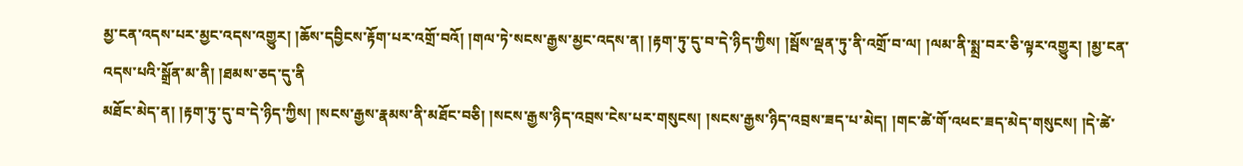མྱ་ངན་འདས་པར་མྱང་འདས་འགྱུར། །ཆོས་དབྱིངས་རྟོག་པར་འགྲོ་བའོ། །གལ་ཏེ་སངས་རྒྱས་མྱང་འདས་ན། །རྟག་ཏུ་དུ་བ་དེ་ཉིད་ཀྱིས། །སྦོས་ལྡན་ཏུ་ནི་འགྲོ་བ་ལ། །ལམ་ནི་སྨྲ་བར་ཅི་ལྟར་འགྱུར། །མྱ་ངན་འདས་པའི་སྒྲོན་མ་ནི། །ཐམས་ཅད་དུ་ནི
མཐོང་མེད་ན། །རྟག་ཏུ་དུ་བ་དེ་ཉིད་ཀྱིས། །སངས་རྒྱས་རྣམས་ནི་མཐོང་བཅི། །སངས་རྒྱས་ཉིད་འབྲས་ངེས་པར་གསུངས། །སངས་རྒྱས་ཉིད་འབྲས་ཟད་པ་མེད། །གང་ཚེ་གོ་འཕང་ཟད་མེད་གསུངས། །དེ་ཚེ་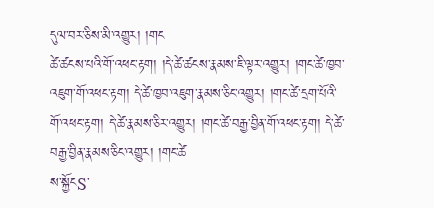དུལ་བར་ཅིས་མི་འགྱུར། །གང
ཚེ་ཚངས་པའི་གོ་འཕང་རྟག། །དེ་ཚེ་ཚངས་རྣམས་ཇི་ལྟར་འགྱུར། །གང་ཚེ་ཁྱབ་འཇུག་གོ་འཕང་རྟག། དེ་ཚེ་ཁྱབ་འཇུག་རྣམས་ཅིང་འགྱུར། །གང་ཚེ་དྲག་པོའི་གོ་འཕང་རྟག། དེ་ཚེ་རྣམས་ཅིར་འགྱུར། །གང་ཚེ་བརྒྱ་བྱིན་གོ་འཕང་རྟག། དེ་ཚེ་བརྒྱ་བྱིན་རྣམས་ཅིང་འགྱུར། །གང་ཚེ
ས་སྐྱོངS་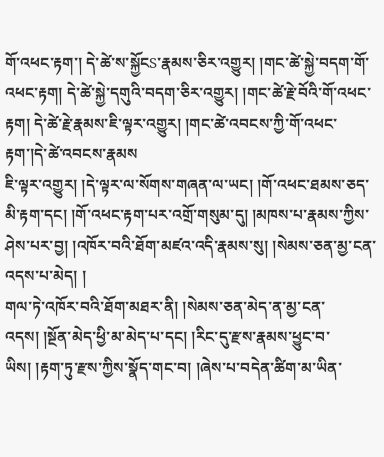གོ་འཕང་རྟག་། དེ་ཚེ་ས་སྐྱོངS་རྣམས་ཅིར་འགྱུར། །གང་ཚེ་སྐྱེ་བདག་གོ་འཕང་རྟག། དེ་ཚེ་སྐྱེ་དགུའི་བདག་ཅིར་འགྱུར། །གང་ཚེ་རྗེ་བོའི་གོ་འཕང་རྟག། དེ་ཚེ་རྗེ་རྣམས་ཇི་ལྟར་འགྱུར། །གང་ཚེ་འབངས་ཀྱི་གོ་འཕང་རྟག་།དེ་ཚེ་འབངས་རྣམས
ཇི་ལྟར་འགྱུར། །དེ་ལྟར་ལ་སོགས་གཞན་ལ་ཡང། །གོ་འཕང་ཐམས་ཅད་མི་རྟག་དང། །གོ་འཕང་རྟག་པར་འགྲོ་གསུམ་དུ། །མཁས་པ་རྣམས་ཀྱིས་ཤེས་པར་བྱ། །འཁོར་བའི་ཐོག་མཛའ་འདི་རྣམས་སུ། །སེམས་ཅན་མྱ་ངན་འདས་པ་མེད། །
གལ་ཏེ་འཁོར་བའི་ཐོག་མཐར་ནི། །སེམས་ཅན་མེད་ན་མྱ་ངན་འདས། །སྔོན་མེད་ཕྱི་མ་མེད་པ་དང། །རིང་དུ་རྫས་རྣམས་ཕྱུང་བ་ཡིས། །རྟག་ཏུ་རྫས་ཀྱིས་སྣོད་གང་བ། །ཞེས་པ་བདེན་ཚིག་མ་ཡིན་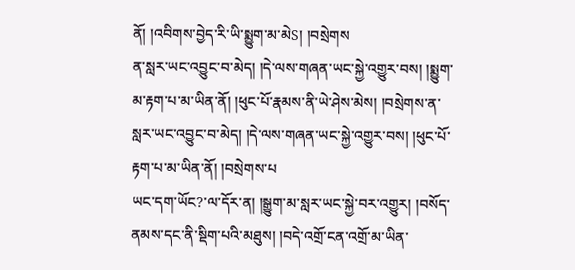ནོ། །འབིགས་བྱེད་རི་ཡི་སྨྱུག་མ་མེS། །བསྲེགས
ན་སླར་ཡང་འབྱུང་བ་མེད། །དེ་ལས་གཞན་ཡང་སྐྱེ་འགྱུར་བས། །སྨྱུག་མ་རྟག་པ་མ་ཡིན་ནོ། །ཕུང་པོ་རྣམས་ནི་ཡེ་ཤེས་མེས། །བསྲེགས་ན་སླར་ཡང་འབྱུང་བ་མེད། །དེ་ལས་གཞན་ཡང་སྐྱེ་འགྱུར་བས། །ཕུང་པོ་རྟག་པ་མ་ཡིན་ནོ། །བསྲེགས་པ
ཡང་དག་ཡོང?་ལ་དོར་ན། །སྒྱུག་མ་སླར་ཡང་སྐྱེ་བར་འགྱུར། །བསོད་ནམས་དང་ནི་སྡིག་པའི་མཐུས། །བདེ་འགྲོ་ངན་འགྲོ་མ་ཡིན་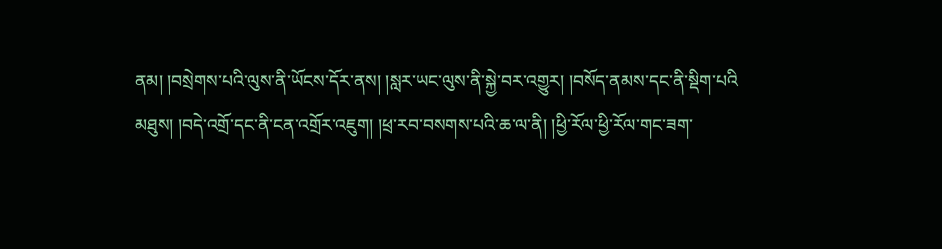ནམ། །བསྲེགས་པའི་ལུས་ནི་ཡོངས་དོར་ནས། །སླར་ཡང་ལུས་ནི་སྐྱེ་བར་འགྱུར། །བསོད་ནམས་དང་ནི་སྡིག་པའི
མཐུས། །བདེ་འགྲོ་དང་ནི་ངན་འགྲོར་འཇུག། །ཕྲ་རབ་བསགས་པའི་ཆ་ལ་ནི། །ཕྱི་རོལ་ཕྱི་རོལ་གང་ཟག་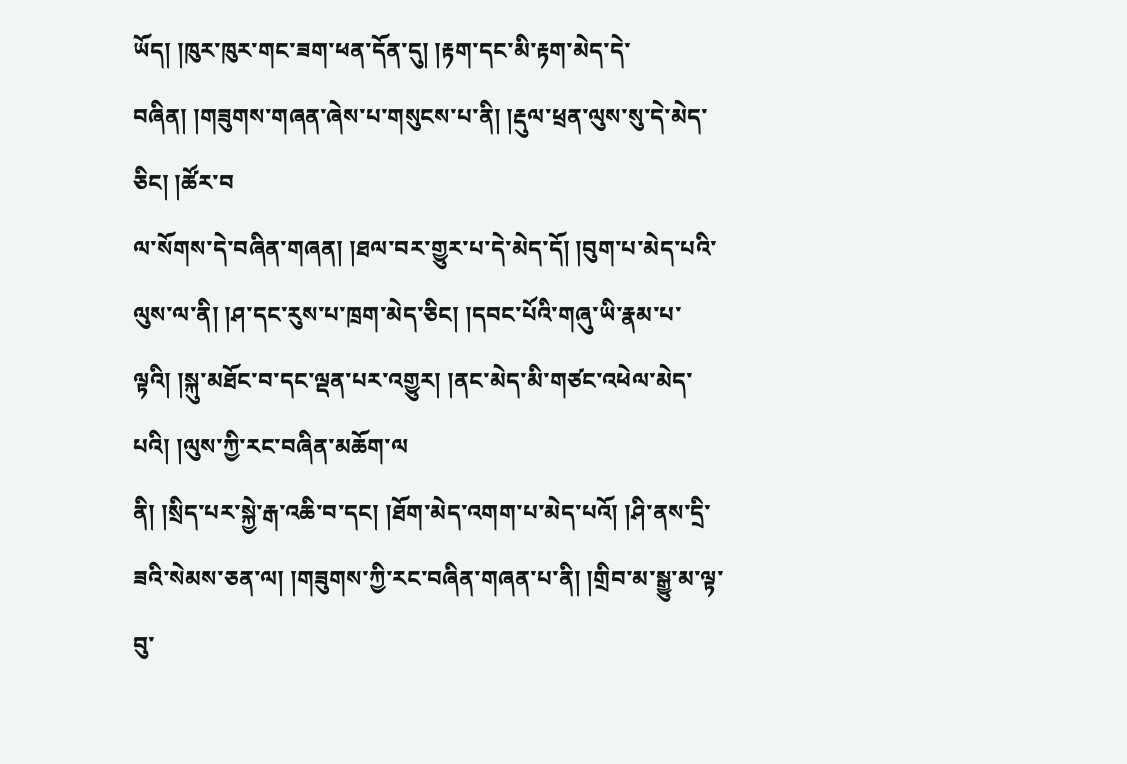ཡོད། །ཁུར་ཁུར་གང་ཟག་ཕན་དོན་དུ། །རྟག་དང་མི་རྟག་མེད་དེ་བཞིན། །གཟུགས་གཞན་ཞེས་པ་གསུངས་པ་ནི། །རྡུལ་ཕྲན་ལུས་སུ་དེ་མེད་ཅིང། །ཚོར་བ
ལ་སོགས་དེ་བཞིན་གཞན། །ཐལ་བར་གྱུར་པ་དེ་མེད་དོ། །བུག་པ་མེད་པའི་ལུས་ལ་ནི། །ཤ་དང་རུས་པ་ཁྲག་མེད་ཅིང། །དབང་པོའི་གཞུ་ཡི་རྣམ་པ་ལྟའི། །སྐུ་མཐོང་བ་དང་ལྡན་པར་འགྱུར། །ནང་མེད་མི་གཙང་འཕེལ་མེད་པའི། །ལུས་ཀྱི་རང་བཞིན་མཆོག་ལ
ནི། །སྲིད་པར་སྐྱེ་རྒ་འཆི་བ་དང། །ཐོག་མེད་འགག་པ་མེད་པའོ། །ཤི་ནས་དྲི་ཟའི་སེམས་ཅན་ལ། །གཟུགས་ཀྱི་རང་བཞིན་གཞན་པ་ནི། །གྲིབ་མ་སྒྱུ་མ་ལྟ་བུ་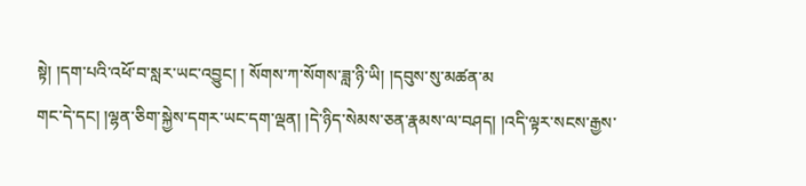སྟེ། །དག་པའི་འཕོ་བ་སླར་ཡང་འབྱུང། ། སོགས་ཀ་སོགས་ཟླ་ཉི་ཡི། །དབུས་སུ་མཚན་མ
གང་དེ་དང། །ལྷན་ཅིག་སྐྱེས་དགར་ཡང་དག་ལྡན། །དེ་ཉིད་སེམས་ཅན་རྣམས་ལ་བཤད། །འདི་ལྟར་སངས་རྒྱས་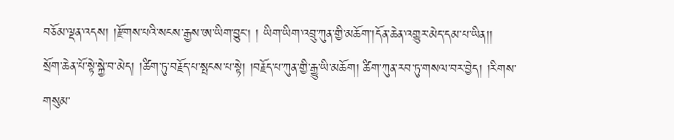བཅོམ་ལྡན་འདས། །རྫོགས་པའི་སངས་རྒྱས་ཨ་ཡིག་བྱུང། ། ཡིག་ཡིག་འབྲུ་ཀུན་གྱི་མཆོག་།དོན་ཆེན་འགྱུར་མེད་དམ་པ་ཡིན།།
སྲོག་ཆེན་པོ་སྟེ་སྐྱེ་བ་མེད། །ཚིག་ཏུ་བརྗོད་པ་སྤངས་པ་སྟེ། །བརྗོད་པ་ཀུན་གྱི་རྒྱུ་ཡི་མཆོག། ཚིག་ཀུན་རབ་ཏུ་གསལ་བར་བྱེད། །རིགས་གསུམ་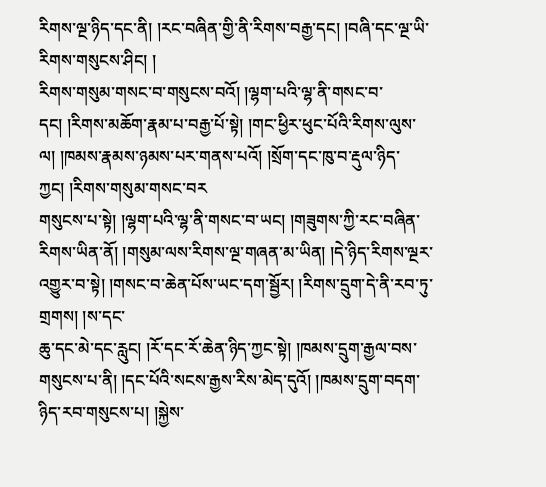རིགས་ལྔ་ཉིད་དང་ནི། །རང་བཞིན་གྱི་ནི་རིགས་བརྒྱ་དང། །བཞི་དང་ལྔ་ཡི་རིགས་གསུངས་ཤིང། །
རིགས་གསུམ་གསང་བ་གསུངས་བའོ། །ལྷག་པའི་ལྷ་ནི་གསང་བ་དང། །རིགས་མཆོག་རྣམ་པ་བརྒྱ་པོ་སྟེ། །གང་ཕྱིར་ཕུང་པོའི་རིགས་ལུས་ལ། །ཁམས་རྣམས་ཉམས་པར་གནས་པའོ། །སྲོག་དང་ཁུ་བ་རྡུལ་ཉིད་ཀྱང། །རིགས་གསུམ་གསང་བར
གསུངས་པ་སྟེ། །ལྷག་པའི་ལྷ་ནི་གསང་བ་ཡང། །གཟུགས་ཀྱི་རང་བཞིན་རིགས་ཡིན་ནོ། །གསུམ་ལས་རིགས་ལྔ་གཞན་མ་ཡིན། །དེ་ཉིད་རིགས་ལྔར་འགྱུར་བ་སྟེ། །གསང་བ་ཆེན་པོས་ཡང་དག་སྦྱོར། །རིགས་དྲུག་དེ་ནི་རབ་ཏུ་གྲགས། །ས་དང་
ཆུ་དང་མེ་དང་རླུང། །རོ་དང་རོ་ཆེན་ཉིད་ཀྱང་སྟེ། །ཁམས་དྲུག་རྒྱལ་བས་གསུངས་པ་ནི། །དང་པོའི་སངས་རྒྱས་རིས་མེད་དུའོ། །ཁམས་དྲུག་བདག་ཉིད་རབ་གསུངས་པ། །སྐྱེས་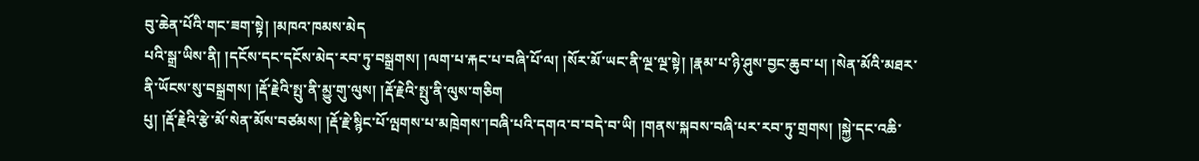བུ་ཆེན་པོའི་གང་ཟག་སྟེ། །མཁའ་ཁམས་མེད
པའི་སྒྲ་ཡིས་ནི། །དངོས་དང་དངོས་མེད་རབ་ཏུ་བསྒྲགས། །ལག་པ་རྐང་པ་བཞི་པོ་ལ། །སོར་མོ་ཡང་ནི་ལྔ་ལྔ་སྟེ། །རྣམ་པ་ཉི་ཤུས་བྱང་ཆུབ་པ། །སེན་མོའི་མཐར་ནི་ཡོངས་སུ་བསྒྲགས། །རྡོ་རྗེའི་སྤུ་ནི་མྱུ་གུ་ལུས། །རྡོ་རྗེའི་སྤུ་ནི་ལུས་གཅིག
པུ། །རྡོ་རྗེའི་རྩེ་མོ་སེན་མོས་བཙམས། །རྡོ་རྗེ་སྙིང་པོ་ལྤགས་པ་མཁྲེགས་།བཞི་པའི་དགའ་བ་བདེ་བ་ཡི། །གནས་སྐབས་བཞི་པར་རབ་ཏུ་གྲགས། །སྐྱེ་དང་འཆི་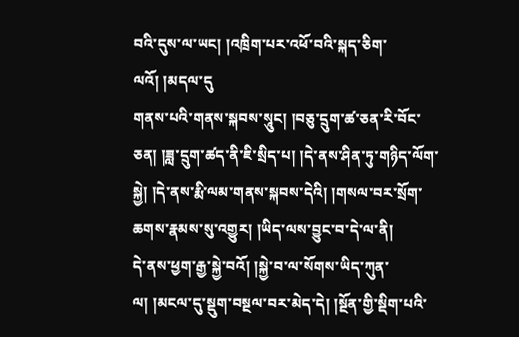བའི་དུས་ལ་ཡང། །འཁྲིག་པར་འཕོ་བའི་སྐད་ཅིག་ལའོ། །མདལ་དུ
གནས་པའི་གནས་སྐབས་སཱུང། །བཅུ་དྲུག་ཚ་ཅན་རི་བོང་ཅན། །ཟླ་དྲུག་ཚད་ནི་ཇི་སྲིད་པ། །དེ་ནས་ཤིན་ཏུ་གཉིད་ལོག་སྐྱེ། །དེ་ནས་རྨི་ལམ་གནས་སྐབས་དེའི། །གསལ་བར་སྲོག་ཆགས་རྣམས་སུ་འགྱུར། །ཡིད་ལས་བྱུང་བ་དེ་ལ་ནི།
དེ་ནས་ཕྱག་རྒྱ་སྐྱེ་བའོ། །སྐྱེ་བ་ལ་སོགས་ཡིད་ཀུན་ལ། །མངལ་དུ་སྡུག་བསྔལ་བར་མེད་དེ། །སྔོན་གྱི་སྡིག་པའི་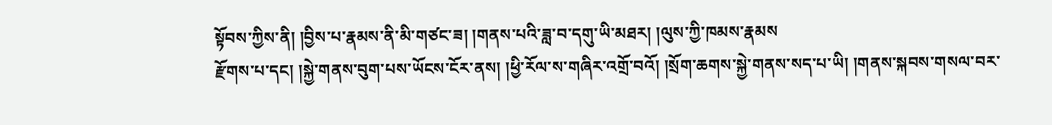སྟོབས་ཀྱིས་ནི། །བྱིས་པ་རྣམས་ནི་མི་གཙང་ཟ། །གནས་པའི་ཟླ་བ་དགུ་ཡི་མཐར། །ལུས་ཀྱི་ཁམས་རྣམས
རྫོགས་པ་དང། །སྐྱེ་གནས་བུག་པས་ཡོངས་ངོར་ནས། །ཕྱི་རོལ་ས་གཞིར་འགྲོ་བའོ། །སྲོག་ཆགས་སྐྱེ་གནས་སད་པ་ཡི། །གནས་སྐབས་གསལ་བར་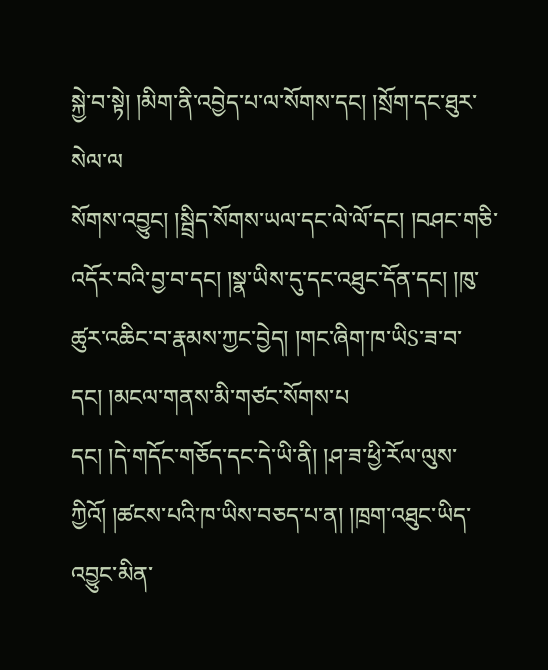སྐྱེ་བ་སྟེ། །མིག་ནི་འབྱེད་པ་ལ་སོགས་དང། །སྲོག་དང་ཐུར་སེལ་ལ
སོགས་འབྱུང། །སྦྲིད་སོགས་ཡལ་དང་ལེ་ལོ་དང། །བཤང་གཅི་འདོར་བའི་བྱ་བ་དང། །སྣ་ཡིས་དུ་དང་འཐུང་དོན་དང། །ཁུ་ཚུར་འཆིང་བ་རྣམས་ཀྱང་བྱེད། །གང་ཞིག་ཁ་ཡིS་ཟ་བ་དང། །མངལ་གནས་མི་གཙང་སོགས་པ
དང། །དེ་གདོང་གཅོད་དང་དེ་ཡི་ནི། །ཤ་ཟ་ཕྱི་རོལ་ལུས་ཀྱིའོ། །ཚངས་པའི་ཁ་ཡིས་བཅད་པ་ན། །ཁྲག་འཐུང་ཡིད་འབྱུང་མིན་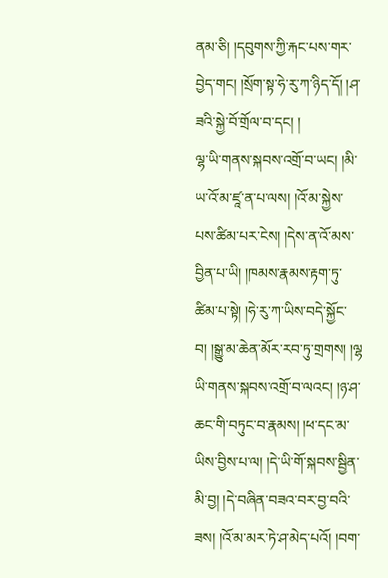ནམ་ཅི། །དབུགས་ཀྱི་རྐང་པས་གར་བྱེད་གང། །སྲོག་སྟ་ཧེ་རུ་ཀ་ཉིད་དོ། །ཤ་ཟའི་སྐྱེ་བོ་གྲོལ་བ་དང། །
ལྷ་ཡི་གནས་སྐབས་འགྲོ་བ་ཡང། །མི་ཡ་འོ་མ་ཛཱ་ན་པ་ལས། །འོ་མ་སྐྱེས་པས་ཚིམ་པར་ངེས། །དེས་ན་འོ་མས་བྱིན་པ་ཡི། །ཁམས་རྣམས་རྟག་ཏུ་ཚིམ་པ་སྟེ། །ཧེ་རུ་ཀ་ཡིས་བདེ་སྐྱོང་བ། །སྒྱུ་མ་ཆེན་མོར་རབ་ཏུ་གྲགས། །ལྷ
ཡི་གནས་སྐབས་འགྲོ་བ་ལའང། །ཉ་ཤ་ཆང་གི་བཏུང་བ་རྣམས། །ཕ་དང་མ་ཡིས་བྱིས་པ་ལ། །དེ་ཡི་གོ་སྐབས་སྦྱིན་མི་བྱ། །དེ་བཞིན་བཟའ་བར་བྱ་བའི་ཟས། །འོ་མ་མར་ཏེ་ཤ་མེད་པའོ། །བག་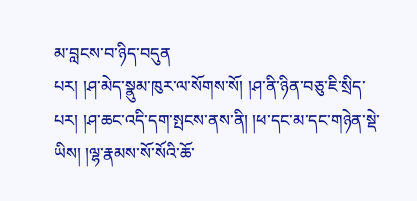མ་བླངས་བ་ཉིད་བདུན
པར། །ཤ་མེད་སྣུམ་ཁུར་ལ་སོགས་སོ། །ཤ་ནི་ཉིན་བཅུ་ཇི་སྲིད་པར། །ཤ་ཆང་འདི་དག་སྤངས་ནས་ནི། །ཕ་དང་མ་དང་གཉེན་སྡེ་ཡིས། །ལྷ་རྣམས་སོ་སོའི་ཆོ་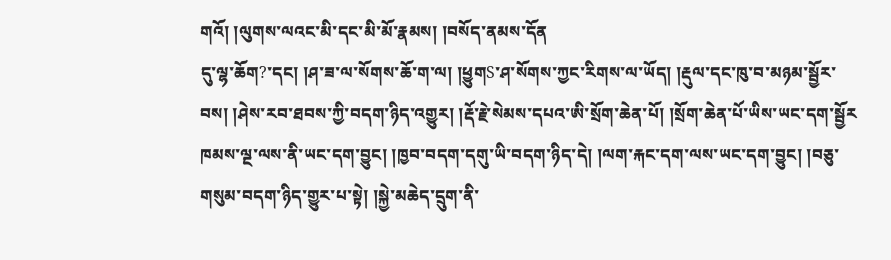གའོ། །ལུགས་ལའང་མི་དང་མི་མོ་རྣམས། །བསོད་ནམས་དོན
དུ་ལྷ་ཆོག?་དང། །ཤ་ཟ་ལ་སོགས་ཆོ་ག་ལ། །ཕྱུགS་ཤ་སོགས་ཀྱང་རིགས་ལ་ཡོད། །རྡུལ་དང་ཁུ་བ་མཉམ་སྦྱོར་བས། །ཤེས་རབ་ཐབས་ཀྱི་བདག་ཉིད་འགྱུར། །རྡོ་རྗེ་སེམས་དཔའ་ཨི་སྲོག་ཆེན་པོ། །སྲོག་ཆེན་པོ་ཡིས་ཡང་དག་སྦྱོར
ཁམས་ལྔ་ལས་ནི་ཡང་དག་བྱུང། །ཁྱབ་བདག་དགུ་ཡི་བདག་ཉིད་དེ། །ལག་རྐང་དག་ལས་ཡང་དག་བྱུང། །བཅུ་གསུམ་བདག་ཉིད་གྱུར་པ་སྟེ། །སྐྱེ་མཆེད་དྲུག་ནི་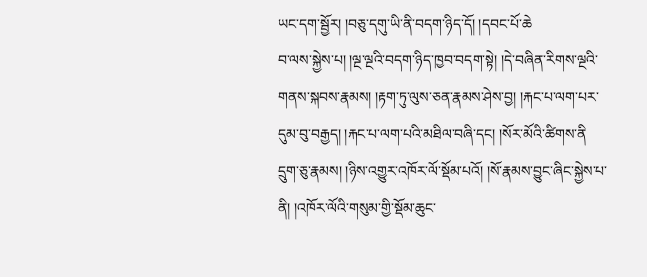ཡང་དག་སྦྱོར། །བཅུ་དགུ་ཡི་ནི་བདག་ཉིད་དོ། །དབང་པོ་ཆེ
བ་ལས་སྐྱེས་པ། །ལྔ་ལྔའི་བདག་ཉིད་ཁྱབ་བདག་སྟེ། །དེ་བཞིན་རིགས་ལྔའི་གནས་སྐབས་རྣམས། །རྟག་ཏུ་ལུས་ཅན་རྣམས་ཤེས་བྱ། །རྐང་པ་ལག་པར་དུམ་བུ་བརྒྱད། །རྐང་པ་ལག་པའི་མཐིལ་བཞི་དང། །སོར་མོའི་ཚིགས་ནི
དྲུག་ཅུ་རྣམས། །ཉིས་འགྱུར་འཁོར་ལོ་སྡོམ་པའོ། །སོ་རྣམས་བྱུང་ཞིང་སྐྱེས་པ་ནི། །འཁོར་ལོའི་གསུམ་གྱི་སྡོམ་ཆུང་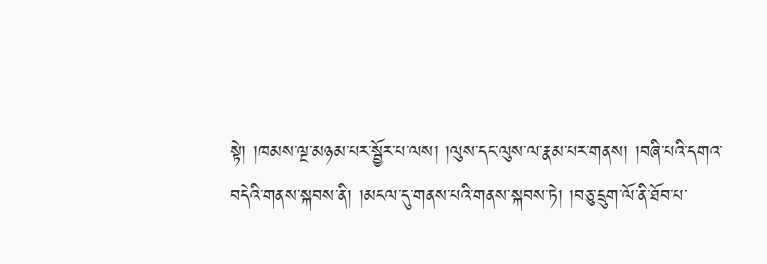སྟེ། །ཁམས་ལྔ་མཉམ་པར་སྦྱོར་པ་ལས། །ལུས་དང་ལུས་ལ་རྣམ་པར་གནས། །བཞི་པའི་དགའ་
བདེའི་གནས་སྐབས་ནི། །མངལ་དུ་གནས་པའི་གནས་སྐབས་ཏེ། །བཅུ་དྲུག་ལོ་ནི་ཐོབ་པ་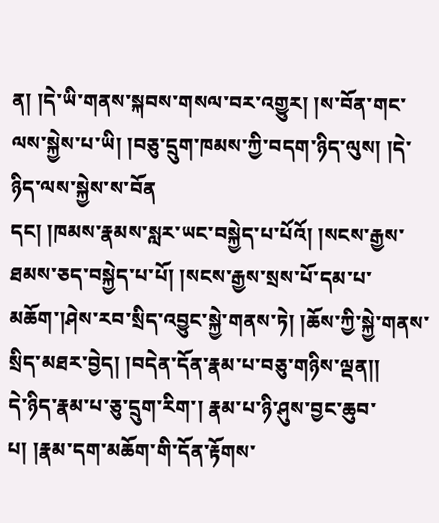ན། །དེ་ཡི་གནས་སྐབས་གསལ་བར་འགྱུར། །ས་བོན་གང་ལས་སྐྱེས་པ་ཡི། །བཅུ་དྲུག་ཁམས་ཀྱི་བདག་ཉིད་ལུས། །དེ་ཉིད་ལས་སྐྱེས་ས་བོན
དང། །ཁམས་རྣམས་སླར་ཡང་བསྐྱེད་པ་པོའོ། །སངས་རྒྱས་ཐམས་ཅད་བསྐྱེད་པ་པོ། །སངས་རྒྱས་སྲས་པོ་དམ་པ་མཆོག་།ཤེས་རབ་སྲིད་འབྱུང་སྐྱེ་གནས་ཏེ། །ཆོས་ཀྱི་སྐྱེ་གནས་སྲིད་མཐར་བྱེད། །བདེན་དོན་རྣམ་པ་བཅུ་གཉིས་ལྡན།།
དེ་ཉིད་རྣམ་པ་ཅུ་དྲུག་རིག་། རྣམ་པ་ཉི་ཤུས་བྱང་ཆུབ་པ། །རྣམ་དག་མཆོག་གི་དོན་རྟོགས་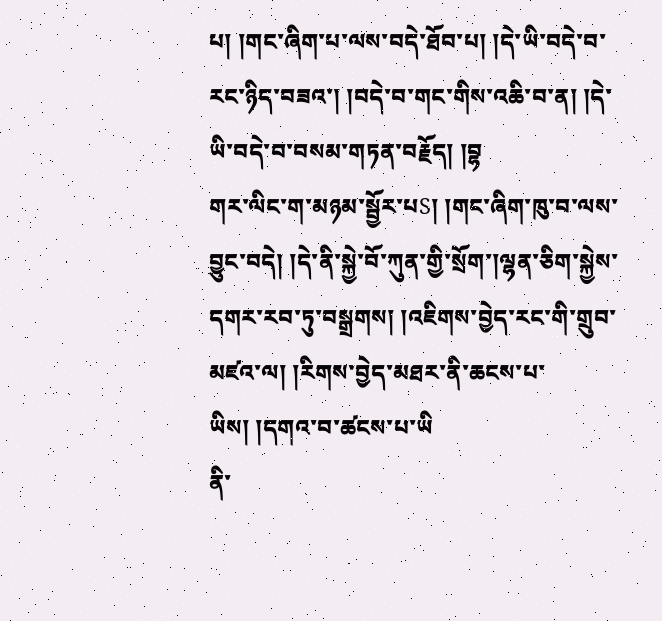པ། །གང་ཞིག་པ་ལས་བདེ་ཐོབ་པ། །དེ་ཡི་བདེ་བ་རང་ཉིད་བཟའ་། །བདེ་བ་གང་གིས་འཆི་བ་ན། །དེ་ཡི་བདེ་བ་བསམ་གཏན་བརྗོད། །བྷ
གར་ལིང་ག་མཉམ་སྦྱོར་པS། །གང་ཞིག་ཁུ་བ་ལས་བྱུང་བདེ། །དེ་ནི་སྐྱེ་བོ་ཀུན་གྱི་སྲོག་།ལྷན་ཅིག་སྐྱེས་དགར་རབ་ཏུ་བསྒྲགས། །འཇིགས་བྱེད་རང་གི་གྲུབ་མཛའ་ལ། །རིགས་བྱེད་མཐར་ནི་ཆངས་པ་ཡིས། །དགའ་བ་ཚངས་པ་ཡི
ནི་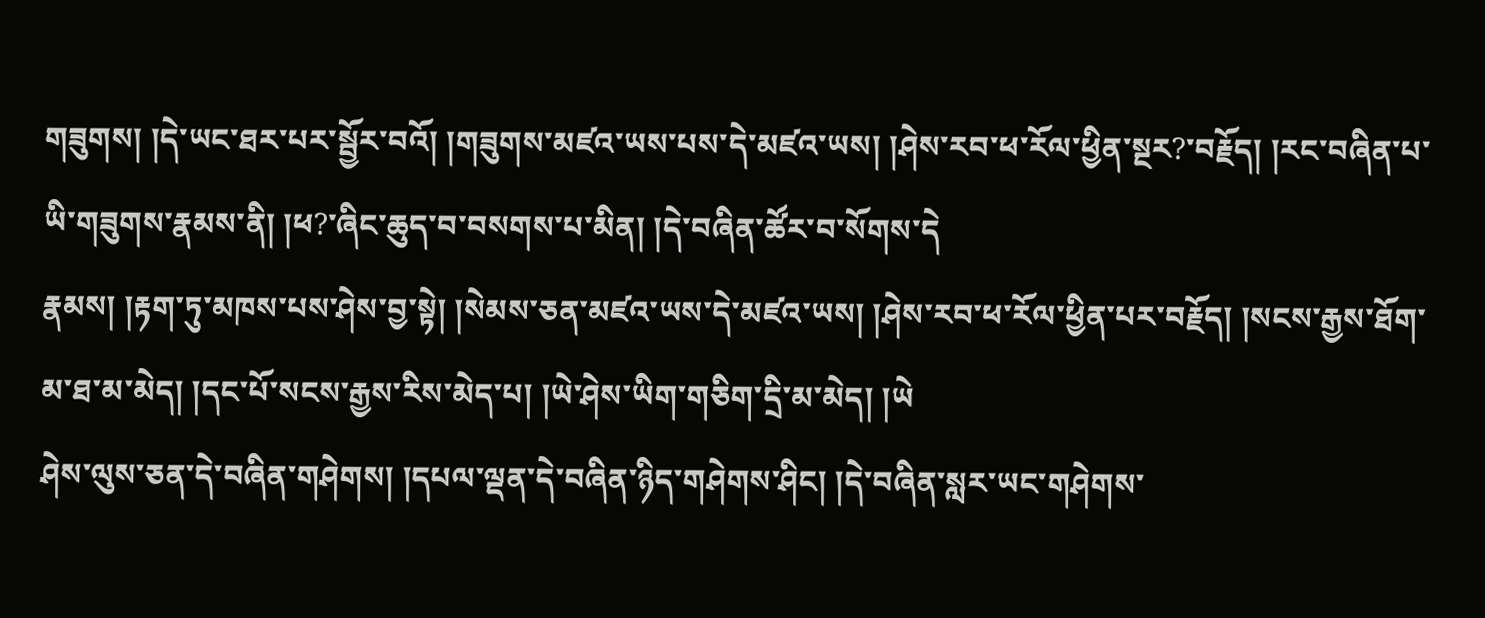གཟུགས། །དེ་ཡང་ཐར་པར་སྦྱོར་བའོ། །གཟུགས་མཛའ་ཡས་པས་དེ་མཛའ་ཡས། །ཤེས་རབ་ཕ་རོལ་ཕྱིན་སྔར?་བརྗོད། །རང་བཞིན་པ་ཡི་གཟུགས་རྣམས་ནི། །ཕ?་ཞིང་ཆུད་བ་བསགས་པ་མིན། །དེ་བཞིན་ཚོར་བ་སོགས་དེ
རྣམས། །རྟག་ཏུ་མཁས་པས་ཤེས་བྱ་སྟེ། །སེམས་ཅན་མཛའ་ཡས་དེ་མཛའ་ཡས། །ཤེས་རབ་ཕ་རོལ་ཕྱིན་པར་བརྗོད། །སངས་རྒྱས་ཐོག་མ་ཐ་མ་མེད། །དང་པོ་སངས་རྒྱས་རིས་མེད་པ། །ཡེ་ཤེས་ཡིག་གཅིག་དྲི་མ་མེད། །ཡེ
ཤེས་ལུས་ཅན་དེ་བཞིན་གཤེགས། །དཔལ་ལྡན་དེ་བཞིན་ཉིད་གཤེགས་ཤིང། །དེ་བཞིན་སླར་ཡང་གཤེགས་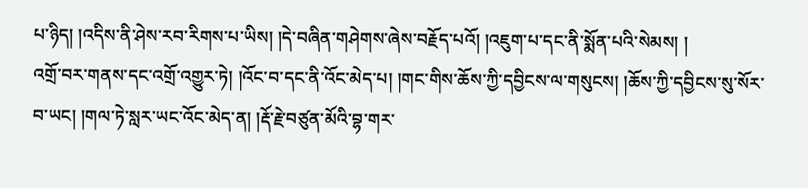པ་ཉིད། །འདིས་ནི་ཤེས་རབ་རིགས་པ་ཡིས། །དེ་བཞིན་གཤེགས་ཞེས་བརྗོད་པའོ། །འཇུག་པ་དང་ནི་སྨོན་པའི་སེམས། །
འགྲོ་བར་གནས་དང་འགྲོ་འགྱུར་ཏེ། །འོང་བ་དང་ནི་འོང་མེད་པ། །གང་གིས་ཆོས་ཀྱི་དབྱིངས་ལ་གསུངས། །ཆོས་ཀྱི་དབྱིངས་སུ་སོར་བ་ཡང། །གལ་ཏེ་སླར་ཡང་འོང་མེད་ན། །རྡོ་རྗེ་བཙུན་མོའི་བྷ་གར་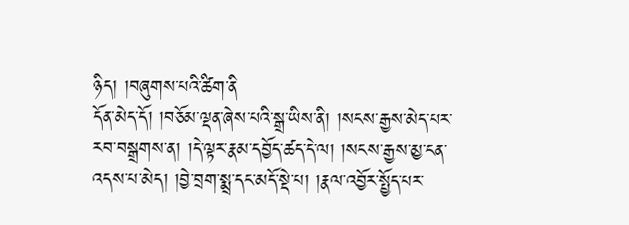ཉིད། །བཞུགས་པའི་ཚིག་ནི
དོན་མེད་དོ། །བཅོམ་ལྡན་ཞེས་པའི་སྒྲ་ཡིས་ནི། །སངས་རྒྱས་མེད་པར་རབ་བསྒྲགས་ན། །དེ་ལྟར་རྣམ་དབྱོད་ཚད་དེ་ལ། །སངས་རྒྱས་མྱ་ངན་འདས་པ་མེད། །བྱེ་བྲག་སྨྲ་དང་མདོ་སྡེ་པ། །རྣལ་འབྱོར་སྤྱོད་པར་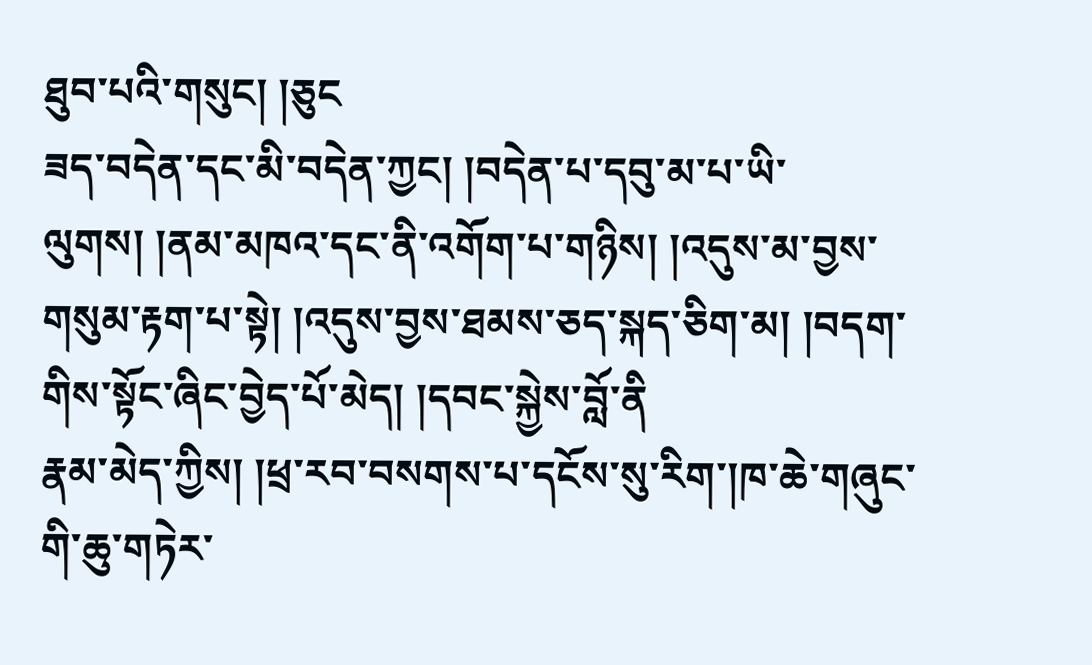ཐུབ་པའི་གསུང། །ཅུང
ཟད་བདེན་དང་མི་བདེན་ཀྱང། །བདེན་པ་དབུ་མ་པ་ཡི་ལུགས། །ནམ་མཁའ་དང་ནི་འགོག་པ་གཉིས། །འདུས་མ་བྱས་གསུམ་རྟག་པ་སྟེ། །འདུས་བྱས་ཐམས་ཅད་སྐད་ཅིག་མ། །བདག་གིས་སྟོང་ཞིང་བྱེད་པོ་མེད། །དབང་སྐྱེས་བློ་ནི
རྣམ་མེད་ཀྱིས། །ཕྲ་རབ་བསགས་པ་དངོས་སུ་རིག་།ཁ་ཆེ་གཞུང་གི་ཆུ་གཏེར་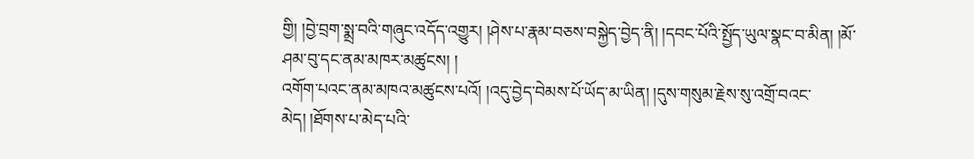གྱི། །བྱེ་བྲག་སྨྲ་བའི་གཞུང་འདོད་འགྱུར། །ཤེས་པ་རྣམ་བཅས་བསྐྱེད་བྱེད་ནི། །དབང་པོའི་སྤྱོད་ཡུལ་སྣང་བ་མིན། །མོ་ཤམ་བུ་དང་ནམ་མཁར་མཚུངས། །
འགོག་པའང་ནམ་མཁའ་མཚུངས་པའོ། །འདུ་བྱེད་བེམས་པོ་ཡོད་མ་ཡིན། །དུས་གསུམ་རྗེས་སུ་འགྲོ་བའང་མེད། །ཐོགས་པ་མེད་པའི་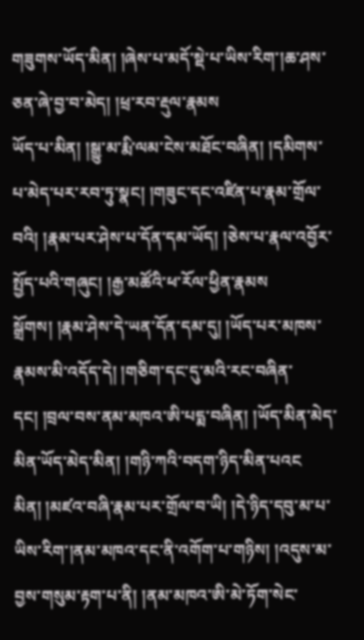གཟུགས་ཡོད་མིན། །ཞེས་པ་མདོ་སྡེ་པ་ཡིས་རིག་།ཆ་ཤས་ཅན་ཞེ་བྱ་བ་མེད། །ཕྲ་རབ་རྡུལ་རྣམས
ཡོད་པ་མིན། །སྒྱུ་མ་རྨི་ལམ་ངེས་མཐོང་བཞིན། །དམིགས་པ་མེད་པར་རབ་ཏུ་སྣང། །གཟུང་དང་འཛིན་པ་རྣམ་གྲོལ་བའི། །རྣམ་པར་ཤེས་པ་དོན་དམ་ཡོད། །ཅེས་པ་རྣལ་འབྱོར་སྤྱོད་པའི་གཞུང། །རྒྱ་མཚོའི་ཕ་རོལ་ཕྱིན་རྣམས
སྒྲོགས། །རྣམ་ཤེས་དེ་ཡན་དོན་དམ་དུ། །ཡོད་པར་མཁས་རྣམས་མི་འདོད་དེ། །གཅིག་དང་དུ་མའི་རང་བཞིན་དང། །བྲལ་བས་ནམ་མཁའ་ཨི་པདྨ་བཞིན། །ཡོད་མིན་མེད་མིན་ཡོད་མེད་མིན། །གཉི་ཀའི་བདག་ཉིད་མིན་པའང
མིན། །མཛའ་བཞི་རྣམ་པར་གྲོལ་བ་ཡི། །དེ་ཉིད་དབུ་མ་པ་ཡིས་རིག་།ནམ་མཁའ་དང་ནི་འགོག་པ་གཉིས། །འདུས་མ་བྱས་གསུམ་རྟག་པ་ནི། །ནམ་མཁའ་ཨི་མེ་ཏོག་སེང་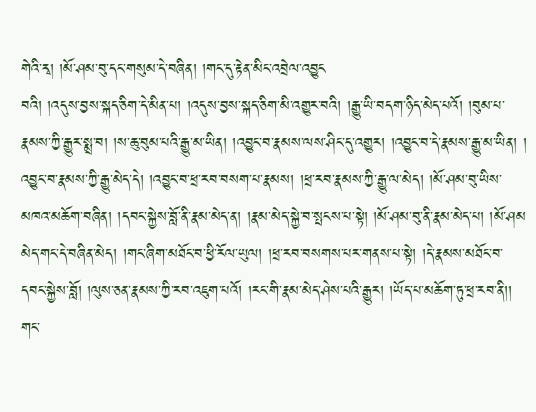གེའི་རྭ། །མོ་ཤམ་བུ་དང་གསུམ་དེ་བཞིན། །གང་དུ་རྟེན་མིང་འབྲེལ་འབྱུང
བའི། །འདུས་བྱས་སྐད་ཅིག་དེ་མིན་པ། །འདུས་བྱས་སྐད་ཅིག་མི་འགྱུར་བའི། །རྒྱུ་ཡི་བདག་ཉིད་མེད་པའོ། །བུམ་པ་རྣམས་ཀྱི་རྒྱུར་སྨྲ་བ། །ས་ཆུ་བུམ་པའི་རྒྱུ་མ་ཡིན། །འབྱུང་བ་རྣམས་ལས་ཤིང་དུ་འགྱུར། །འབྱུང་བ་དེ་རྣམས་རྒྱུ་མ་ཡིན། །
འབྱུང་བ་རྣམས་ཀྱི་རྒྱུ་མེད་དེ། །འབྱུང་བ་ཕྲ་རབ་བསག་པ་རྣམས། །ཕྲ་རབ་རྣམས་ཀྱི་རྒྱུ་ལ་མེད། །མོ་ཤམ་བུ་ཡིས་མཁའ་མཆོག་བཞིན། །དབང་སྐྱེས་བློ་ནི་རྣམ་མེད་ན། །རྣམ་མེད་སྐྱེ་བ་སྤངས་པ་སྟེ། །མོ་ཤམ་བུ་ནི་རྣམ་མེད་པ། །མོ་ཤམ
མེད་གང་དེ་བཞིན་མེད། །གང་ཞིག་མཐོང་བ་ཕྱི་རོལ་ཡུལ། །ཕྲ་རབ་བསགས་པར་གནས་པ་སྟེ། །དེ་རྣམས་མཐོང་བ་དབང་སྐྱེས་བློ། །ལུས་ཅན་རྣམས་ཀྱི་རབ་འཇུག་པའོ། །རང་གི་རྣམ་མེད་ཤེས་པའི་རྒྱུར། །ཡོད་པ་མཆོག་ཏུ་ཕྲ་རབ་ནི།།
གང་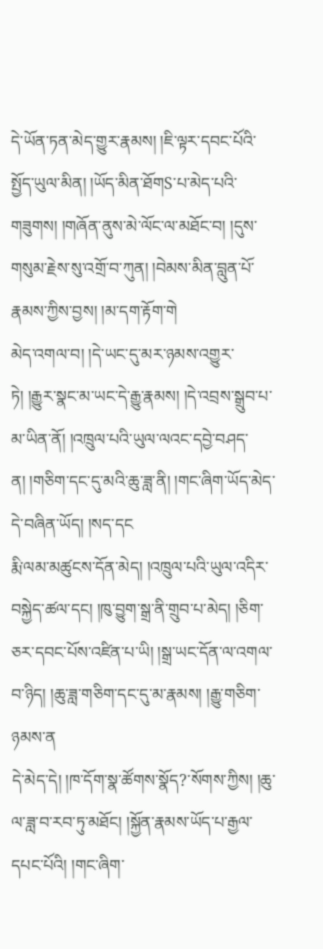དེ་ཡོན་ཏན་མེད་གྱུར་རྣམས། །ཇི་ལྟར་དབང་པོའི་སྤྱོད་ཡུལ་མིན། །ཡོད་མིན་ཐོགS་པ་མེད་པའི་གཟུགས། །གཞོན་ནུས་མེ་ལོང་ལ་མཐོང་བ། །དུས་གསུམ་རྗེས་སུ་འགྲོ་བ་ཀུན། །བེམས་མིན་བླུན་པོ་རྣམས་ཀྱིས་བྱས། །མ་དག་རྟོག་གེ
མེད་འགལ་བ། །དེ་ཡང་དུ་མར་ཉམས་འགྱུར་ཏེ། །རྒྱུར་སྣང་མ་ཡང་དེ་རྒྱུ་རྣམས། །དེ་འབྲས་སྒྲུབ་པ་མ་ཡིན་ནོ། །འཁྲུལ་པའི་ཡུལ་ལའང་དབྱེ་བཤད་ན། །གཅིག་དང་དུ་མའི་ཆུ་ཟླ་ནི། །གང་ཞིག་ཡོད་མེད་དེ་བཞིན་ཡོད། །སད་དང
རྨི་ལམ་མཚུངས་དོན་མེད། །འཁྲུལ་པའི་ཡུལ་འདིར་བསྐྱེད་ཚལ་དང། །ཁུ་བྱུག་སྒྲ་ནི་གྲུབ་པ་མེད། །ཅིག་ཅར་དབང་པོས་འཛིན་པ་ཡི། །སྒྲ་ཡང་དོན་ལ་འགལ་བ་ཉིད། །ཆུ་ཟླ་གཅིག་དང་དུ་མ་རྣམས། །རྒྱུ་གཅིག་ཉམས་ན
དེ་མེད་དེ། །ཁ་དོག་སྣ་ཚོགས་སྣོད?་སོགས་ཀྱིས། །ཆུ་ལ་ཟླ་བ་རབ་ཏུ་མཐོང། །སྐྱོན་རྣམས་ཡོད་པ་རྒྱལ་དཔང་པོའི། །གང་ཞིག་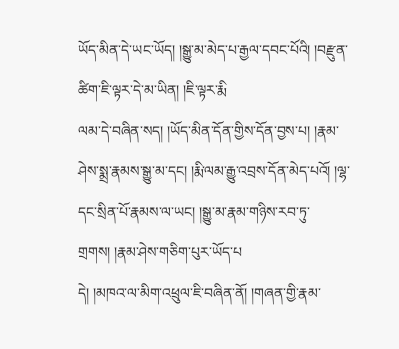ཡོད་མིན་དེ་ཡང་ཡོད། །སྒྱུ་མ་མེད་པ་རྒྱལ་དབང་པོའི། །བརྫུན་ཚིག་ཇི་ལྟར་དེ་མ་ཡིན། །ཇི་ལྟར་རྨི
ལམ་དེ་བཞིན་སད། །ཡོད་མིན་དོན་གྱིས་དོན་བྱས་པ། །རྣམ་ཤེས་སྨྲ་རྣམས་སྒྱུ་མ་དང། །རྨི་ལམ་རྒྱུ་འབྲས་དོན་མེད་པའོ། །ལྷ་དང་སྲིན་པོ་རྣམས་ལ་ཡང། །སྒྱུ་མ་རྣམ་གཉིས་རབ་ཏུ་གྲགས། །རྣམ་ཤེས་གཅིག་པུར་ཡོད་པ
དེ། །མཁའ་ལ་མིག་འཕྲུལ་ཇི་བཞིན་ནོ། །གཞན་གྱི་རྣམ་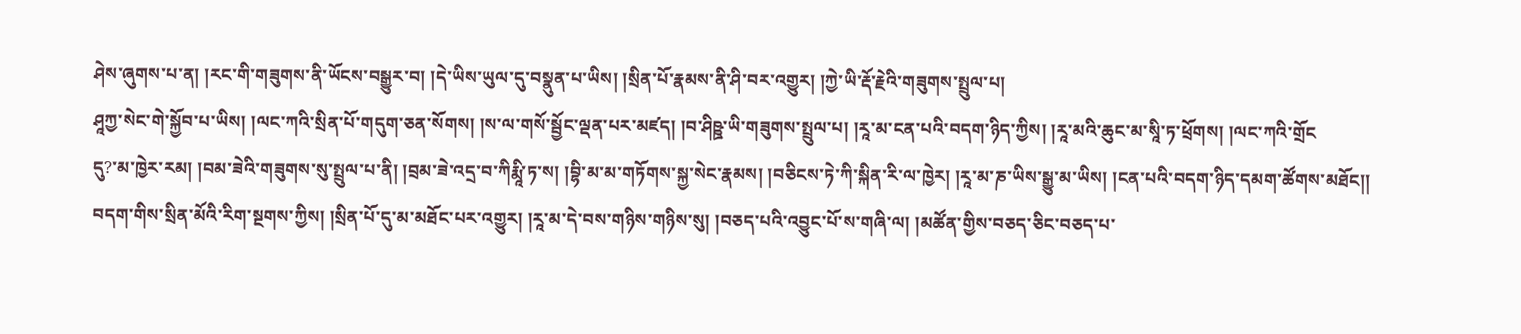ཤེས་ཞུགས་པ་ན། །རང་གི་གཟུགས་ནི་ཡོངས་བསྒྱུར་བ། །དེ་ཡིས་ཡུལ་དུ་བསྣུན་པ་ཡིས། །སྲིན་པོ་རྣམས་ནི་ཤི་བར་འགྱུར། །ཀྱེ་ཡི་རྡོ་རྗེའི་གཟུགས་སྤྲུལ་པ།
ཤཱཀྱ་སེང་གེ་སྐྱོབ་པ་ཡིས། །ལང་ཀའི་སྲིན་པོ་གདུག་ཅན་སོགས། །ས་ལ་གསོ་སྦྱོང་ལྡན་པར་མཛད། །བ་ཤིཥྛ་ཡི་གཟུགས་སྤྲུལ་པ། །རཱ་མ་ངན་པའི་བདག་ཉིད་ཀྱིས། །རཱ་མའི་ཆུང་མ་སཱི་ཏ་ཕྲོགས། །ལང་ཀའི་གྲོང
དུ?་མ་ཁྱེར་རམ། །བམ་ཟེའི་གཟུགས་སུ་སྤྲུལ་པ་ནི། །བྲམ་ཟེ་འདྲ་བ་ཀིརྨཱི་ཏ་ས། །བྷི་མ་མ་གཏོགས་སྐྱ་སེང་རྣམས། །བཅིངས་ཏེ་ཀི་སྐིན་རི་ལ་ཁྱེར། །རཱ་མ་ཎ་ཡིས་སྒྱུ་མ་ཡིས། །ངན་པའི་བདག་ཉིད་དམག་ཚོགས་མཐོང།།
བདག་གིས་སྲིན་མོའི་རིག་སྔགས་ཀྱིས། །སྲིན་པོ་དུ་མ་མཐོང་པར་འགྱུར། །རཱ་མ་དེ་བས་གཉིས་གཉིས་སུ། །བཅད་པའི་འབྱུང་པོ་ས་གཞི་ལ། །མཚོན་གྱིས་བཅད་ཅིང་བཅད་པ་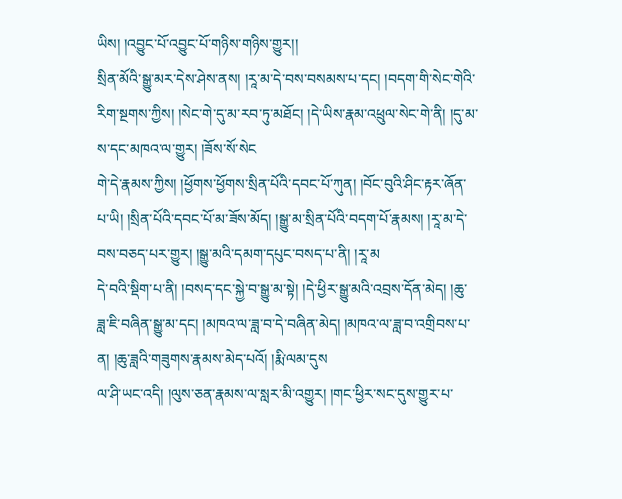ཡིས། །འབྱུང་པོ་འབྱུང་པོ་གཉིས་གཉིས་གྱུར།།
སྲིན་མོའི་སྒྱུ་མར་དེས་ཤེས་ནས། །རཱ་མ་དེ་བས་བསམས་པ་དང། །བདག་གི་སེང་གེའི་རིག་སྔགས་ཀྱིས། །སེང་གེ་དུ་མ་རབ་ཏུ་མཐོང། །དེ་ཡིས་རྣམ་འཕྲུལ་སེང་གེ་ནི། །དུ་མ་ས་དང་མཁའ་ལ་གྱུར། །ཟོས་སོ་སེང
གེ་དེ་རྣམས་ཀྱིས། །ཕྱོགས་ཕྱོགས་སྲིན་པོའི་དབང་པོ་ཀུན། །བོང་བུའི་ཤིང་རྟར་ཞོན་པ་ཡི། །སྲིན་པོའི་དབང་པོ་མ་ཟོས་མོད། །སྒྱུ་མ་སྲིན་པོའི་བདག་པོ་རྣམས། །རཱ་མ་དེ་བས་བཅད་པར་གྱུར། །སྒྱུ་མའི་དམག་དཔུང་བསད་པ་ནི། །རཱ་མ
དེ་བའི་སྡིག་པ་ནི། །བསད་དང་སྐྱེ་བ་སྒྱུ་མ་སྟེ། །དེ་ཕྱིར་སྒྱུ་མའི་འབྲས་དོན་མེད། །ཆུ་ཟླ་ཇི་བཞིན་སྒྱུ་མ་དང། །མཁའ་ལ་ཟླ་བ་དེ་བཞིན་མེད། །མཁའ་ལ་ཟླ་བ་འགྲིབས་པ་ན། །ཆུ་ཟླའི་གཟུགས་རྣམས་མེད་པའོ། །རྨི་ལམ་དུས
ལ་ཤི་ཡང་འདི། །ལུས་ཅན་རྣམས་ལ་སླར་མི་འགྱུར། །གང་ཕྱིར་སང་དུས་གྱུར་པ་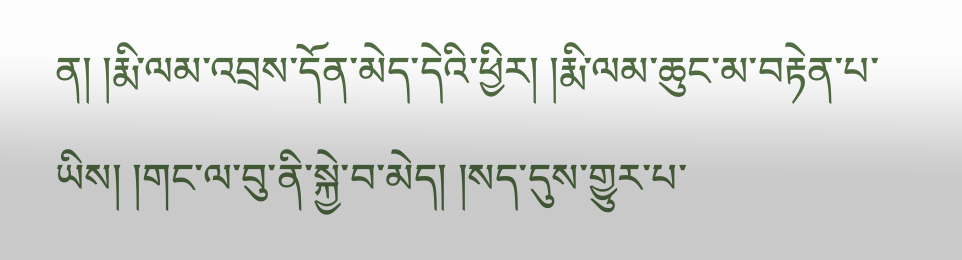ན། །རྨི་ལམ་འབྲས་དོན་མེད་དེའི་ཕྱིར། །རྨི་ལམ་ཆུང་མ་བརྟེན་པ་ཡིས། །གང་ལ་བུ་ནི་སྐྱེ་བ་མེད། །སད་དུས་གྱུར་པ་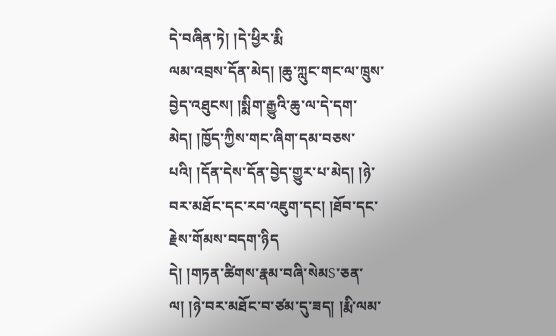དེ་བཞིན་ཏེ། །དེ་ཕྱིར་རྨི
ལམ་འབྲས་དོན་མེད། །ཆུ་ཀླུང་གང་ལ་ཁྲུས་བྱེད་འཐུངས། །སྨིག་རྒྱུའི་ཆུ་ལ་དེ་དག་མེད། །ཁྱོད་ཀྱིས་གང་ཞིག་དམ་བཅས་པའི། །དོན་དེས་དོན་བྱེད་གྱུར་པ་མེད། །ཉེ་བར་མཐོང་དང་རབ་འཇུག་དང། །ཐོབ་དང་རྗེས་གོམས་བདག་ཉིད
དེ། །གཏན་ཚིགས་རྣམ་བཞི་སེམS་ཅན་ལ། །ཉེ་བར་མཐོང་བ་ཙམ་དུ་ཟད། །རྨི་ལམ་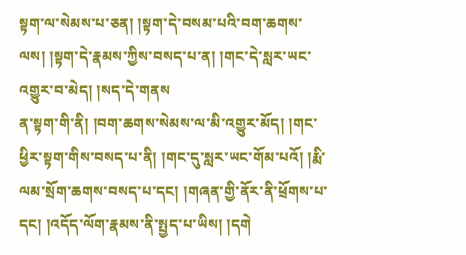སྟག་ལ་སེམས་པ་ཅན། །སྟག་དེ་བསམ་པའི་བག་ཆགས་ལས། །སྟག་དེ་རྣམས་ཀྱིས་བསད་པ་ན། །གང་དེ་སླར་ཡང་འགྱུར་བ་མེད། །སད་དེ་གནས
ན་སྟག་གི་ནི། །བག་ཆགས་སེམས་ལ་མི་འགྱུར་མོད། །གང་ཕྱིར་སྟག་གིས་བསད་པ་ནི། །གང་དུ་སླར་ཡང་གོམ་པའོ། །རྨི་ལམ་སྲོག་ཆགས་བསད་པ་དང། །གཞན་གྱི་ནོར་ནི་ཕྲོགས་པ་དང། །འདོད་ལོག་རྣམས་ནི་སྤྱད་པ་ཡིས། །དགེ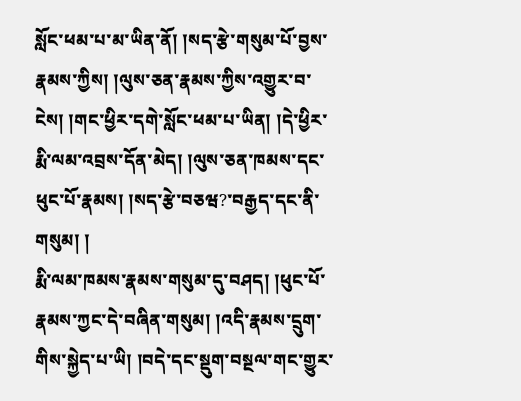སློང་ཕམ་པ་མ་ཡིན་ནོ། །སད་རྩེ་གསུམ་པོ་བྱས་རྣམས་ཀྱིས། །ལུས་ཅན་རྣམས་ཀྱིས་འགྱུར་བ་ངེས། །གང་ཕྱིར་དགེ་སློང་ཕམ་པ་ཡིན། །དེ་ཕྱིར་རྨི་ལམ་འབྲས་དོན་མེད། །ལུས་ཅན་ཁམས་དང་ཕུང་པོ་རྣམས། །སད་རྩེ་བཅཝ?་བརྒྱད་དང་ནི་གསུམ། །
རྨི་ལམ་ཁམས་རྣམས་གསུམ་དུ་བཤད། །ཕུང་པོ་རྣམས་ཀྱང་དེ་བཞིན་གསུམ། །འདི་རྣམས་དྲུག་གིས་སྐྱེད་པ་ཡི། །བདེ་དང་སྡུག་བསྔལ་གང་གྱུར་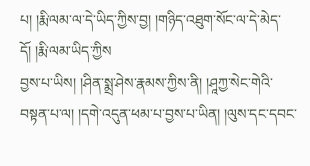པ། །རྨི་ལམ་ལ་དེ་ཡིད་ཀྱིས་བྱ། །གཉིད་འཐུག་སོང་ལ་དེ་མེད་དོ། །རྨི་ལམ་ཡིད་ཀྱིས
བྱས་པ་ཡིས། །ཤིན་སྨྲ་ཤེས་རྣམས་ཀྱིས་ནི། །ཤཱཀྱ་སེང་གེའི་བསྟན་པ་ལ། །དགེ་འདུན་ཕམ་པ་བྱས་པ་ཡིན། །ལུས་དང་དབང་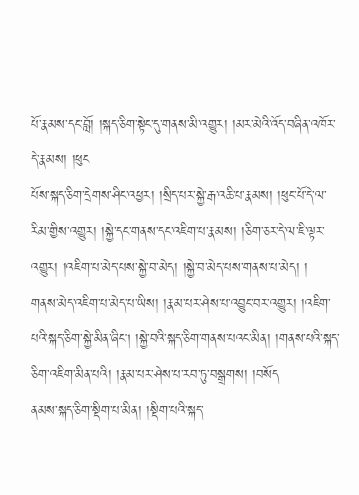པོ་རྣམས་དང་བློ། །སྐད་ཅིག་སྟེང་དུ་གནས་མི་འགྱུར། །མར་མེའི་འོད་བཞིན་འཁོར་དེ་རྣམས། །ཕུང
པོས་སྐད་ཅིག་དྲེགས་ཤིང་འཕྱར། །སྲིད་པར་སྐྱེ་རྒ་འཆི་པ་རྣམས། །ཕུང་པོ་དེ་ལ་རིམ་གྱིས་འགྱུར། །སྐྱེ་དང་གནས་དང་འཇིག་པ་རྣམས། །ཅིག་ཅར་དེ་ལ་ཇི་ལྟར་འགྱུར། །འཇིག་པ་མེད་པས་སྐྱེ་བ་མེད། །སྐྱེ་བ་མེད་པས་གནས་པ་མེད། །
གནས་མེད་འཇིག་པ་མེད་པ་ཡིས། །རྣམ་པར་ཤེས་པ་འབྱུང་བར་འགྱུར། །འཇིག་པའི་སྐད་ཅིག་སྐྱེ་མིན་ཞིང། །སྐྱེ་བའི་སྐད་ཅིག་གནས་པའང་མིན། །གནས་པའི་སྐད་ཅིག་འཇིག་མིན་པའི། །རྣམ་པར་ཤེས་པ་རབ་ཏུ་བསྒྲགས། །བསོད
ནམས་སྐད་ཅིག་སྡིག་པ་མིན། །སྡིག་པའི་སྐད་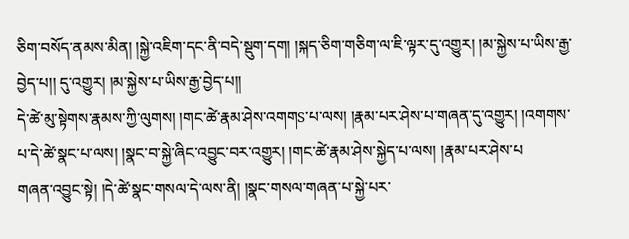ཅིག་བསོད་ནམས་མིན། །སྐྱེ་འཇིག་དང་ནི་བདེ་སྡུག་དག། །སྐད་ཅིག་གཅིག་ལ་ཇི་ལྟར་དུ་འགྱུར། །མ་སྐྱེས་པ་ཡིས་རྒྱ་བྱེད་པ།། དུ་འགྱུར། །མ་སྐྱེས་པ་ཡིས་རྒྱ་བྱེད་པ།།
དེ་ཚེ་མུ་སྟེགས་རྣམས་ཀྱི་ལུགས། །གང་ཚེ་རྣམ་ཤེས་འགགS་པ་ལས། །རྣམ་པར་ཤེས་པ་གཞན་དུ་འགྱུར། །འགགས་པ་དེ་ཚེ་སྣང་པ་ལས། །སྣང་བ་སྐྱེ་ཞིང་འབྱུང་བར་འགྱུར། །གང་ཚེ་རྣམ་ཤེས་སྐྱེད་པ་ལས། །རྣམ་པར་ཤེས་པ
གཞན་འབྱུང་སྟེ། །དེ་ཚེ་སྣང་གསལ་དེ་ལས་ནི། །སྣང་གསལ་གཞན་པ་སྐྱེ་པར་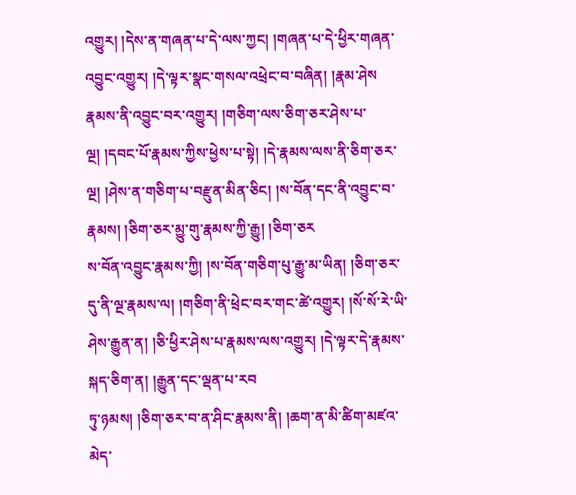འགྱུར། །དེས་ན་གཞན་པ་དེ་ལས་ཀྱང། །གཞན་པ་དེ་ཕྱིར་གཞན་འབྱུང་འགྱུར། །དེ་ལྟར་སྣང་གསལ་འཕྲེང་བ་བཞིན། །རྣམ་ཤེས
རྣམས་ནི་འབྱུང་བར་འགྱུར། །གཅིག་ལས་ཅིག་ཅར་ཤེས་པ་ལྔ། །དབང་པོ་རྣམས་ཀྱིས་ཕྱེས་པ་སྟེ། །དེ་རྣམས་ལས་ནི་ཅིག་ཅར་ལྔ། །ཤེས་ན་གཅིག་པ་བརྫུན་མིན་ཅིང། །ས་བོན་དང་ནི་འབྱུང་བ་རྣམས། །ཅིག་ཅར་མྱུ་གུ་རྣམས་ཀྱི་རྒྱུ། །ཅིག་ཅར
ས་བོན་འབྱུང་རྣམས་ཀྱི། །ས་བོན་གཅིག་པུ་རྒྱུ་མ་ཡིན། །ཅིག་ཅར་དུ་ནི་ལྔ་རྣམས་ལ། །གཅིག་ནི་ཕྲེང་བར་གང་ཚེ་འགྱུར། །སོ་སོ་རེ་ཡི་ཤེས་རྒྱུན་ན། །ཅི་ཕྱིར་ཤེས་པ་རྣམས་ལས་འགྱུར། །དེ་ལྟར་དེ་རྣམས་སྐད་ཅིག་ན། །རྒྱུན་དང་ལྡན་པ་རབ
ཏུ་ཉམས། །ཅིག་ཅར་བ་ན་ཤིང་རྣམས་ནི། །ཆག་ན་མི་ཚིག་མཛའ་མེད་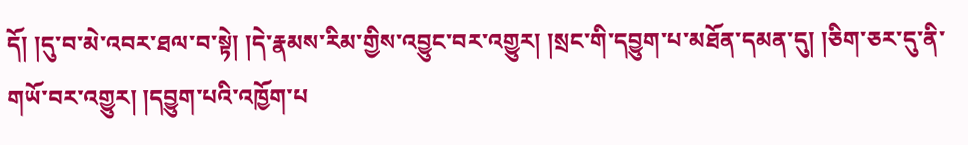དོ། །དུ་བ་མེ་འབར་ཐལ་བ་སྟེ། །དེ་རྣམས་རིམ་གྱིས་འབྱུང་བར་འགྱུར། །སྲང་གི་དབྱུག་པ་མཐོན་དམན་དུ། །ཅིག་ཅར་དུ་ནི་གཡོ་བར་འགྱུར། །དབྱུག་པའི་འཁྱོག་པ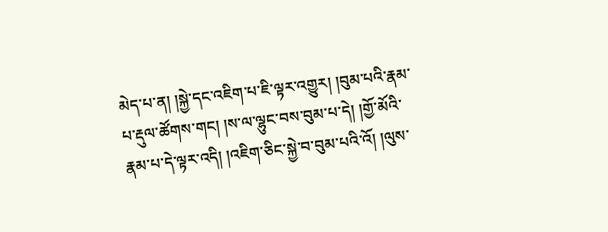མེད་པ་ན། །སྐྱེ་དང་འཇིག་པ་ཇི་ལྟར་འགྱུར། །བུམ་པའི་རྣམ་པ་རྡུལ་ཚོགས་གང། །ས་ལ་ལྷུང་བས་བུམ་པ་དེ། །གྱོ་མོའི་རྣམ་པ་དེ་ལྟར་འདི། །འཇིག་ཅིང་སྐྱེ་བ་བུམ་པའི་འོ། །ལུས་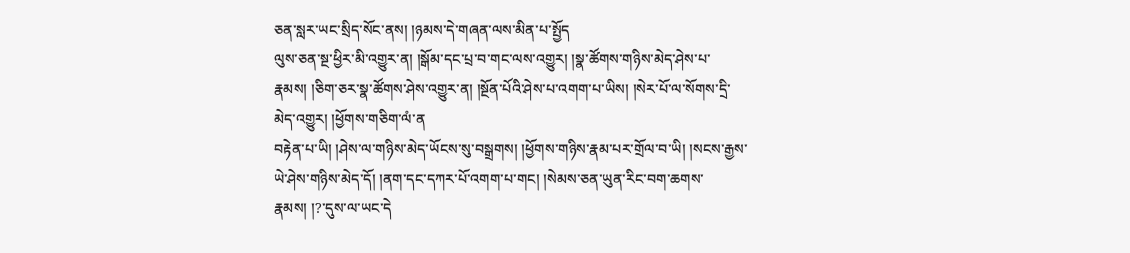ཅན་སླར་ཡང་སྲིད་སོང་ནས། །ཉམས་དེ་གཞན་ལས་མིན་པ་སྤྱོད
ལུས་ཅན་སྔ་ཕྱིར་མི་འགྱུར་ན། །སྒོམ་དང་པྲ་བ་གང་ལས་འགྱུར། །སྣ་ཚོགས་གཉིས་མེད་ཤེས་པ་རྣམས། །ཅིག་ཅར་སྣ་ཚོགས་ཤེས་འགྱུར་ན། །སྔོན་པོའི་ཤེས་པ་འགག་པ་ཡིས། །སེར་པོ་ལ་སོགས་དྲི་མེད་འགྱུར། །ཕྱོགས་གཅིག་ལཾ་ན
བརྟེན་པ་ཡི། །ཤེས་ལ་གཉིས་མེད་ཡོངས་སུ་བསྒྲགས། །ཕྱོགས་གཉིས་རྣམ་པར་གྲོལ་བ་ཡི། །སངས་རྒྱས་ཡེ་ཤེས་གཉིས་མེད་དོ། །ནག་དང་དཀར་པོ་འགག་པ་གང། །སེམས་ཅན་ཡུན་རིང་བག་ཆགས་རྣམས། །?་དུས་ལ་ཡང་དེ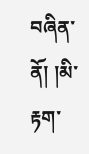བཞིན་ནོ། །མི་རྟག་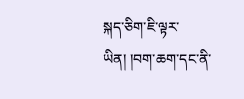སྐད་ཅིག་ཇི་ལྟར་ཡིན། །བག་ཆག་དང་ནི་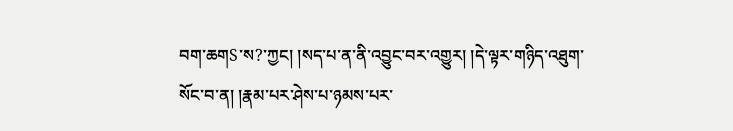བག་ཆགS་ས?་ཀྱང། །སད་པ་ན་ནི་འབྱུང་བར་འགྱུར། །དེ་ལྟར་གཉིད་འཐུག་སོང་བ་ན། །རྣམ་པར་ཤེས་པ་ཉམས་པར་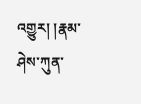འགྱུར། །རྣམ་ཤེས་ཀུན་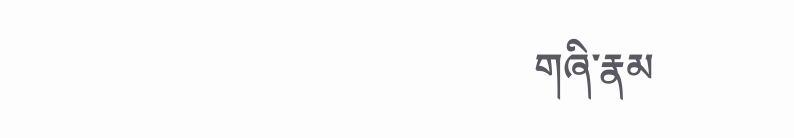གཞི་རྣམ